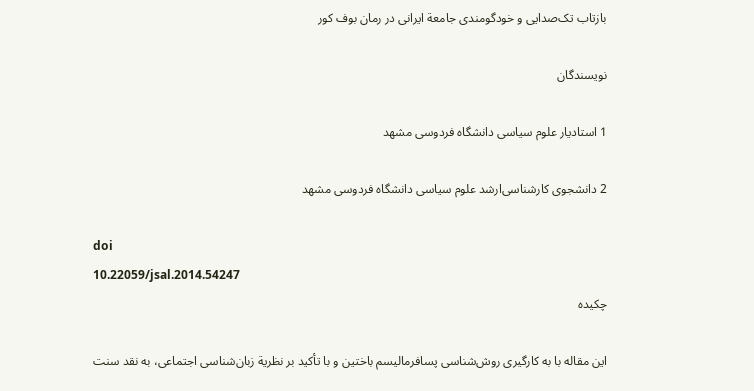بازتاب تک‌صدایی و خودگومندی جامعة ایرانی در رمان بوف کور

نویسندگان

1 استادیار علوم سیاسی دانشگاه فردوسی مشهد

2 دانشجوی کارشناسی‌ارشد علوم سیاسی دانشگاه فردوسی مشهد

doi
10.22059/jsal.2014.54247
چکیده

این مقاله با به کارگیری روش‌شناسی پسافرمالیسم باختین و با تأکید بر نظریة زبان‌شناسی اجتماعی، به نقد سنت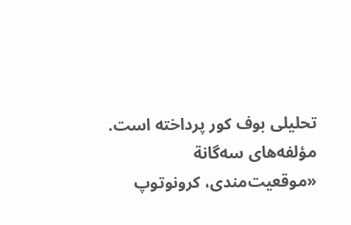تحلیلی بوف کور پرداخته است. مؤلفه‌های سه‌گانة «موقعیت‌مندی، کرونوتوپ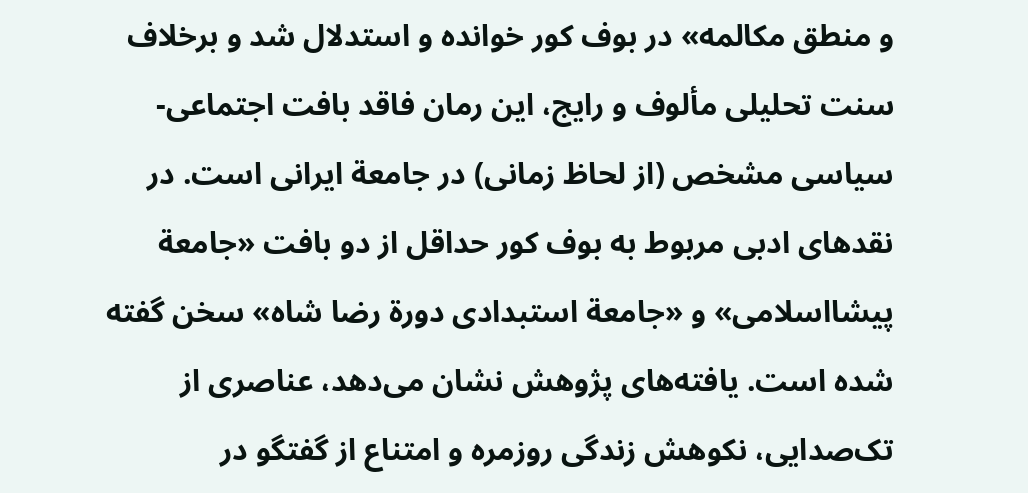و منطق مکالمه» در بوف کور خوانده و استدلال شد و برخلاف سنت تحلیلی مألوف و رایج، این رمان فاقد بافت اجتماعی- سیاسی مشخص (از لحاظ زمانی) در جامعة ایرانی است. در نقدهای ادبی مربوط به بوف کور حداقل از دو بافت «جامعة پیشااسلامی» و «جامعة استبدادی دورة رضا شاه» سخن گفته شده است. یافته‌های پژوهش نشان می‌دهد، عناصری از تک‌صدایی، نکوهش زندگی روزمره و امتناع از گفتگو در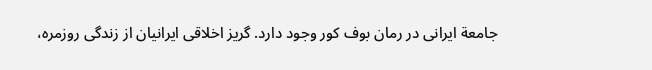جامعة ایرانی در رمان بوف کور وجود دارد. گریز اخلاقی ایرانیان از زندگی روزمره،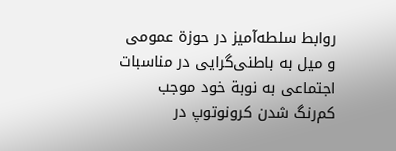روابط سلطه‌آمیز در حوزة عمومی و میل به باطنی‌گرایی در مناسبات اجتماعی به نوبة خود موجب کم‌رنگ شدن کرونوتوپ در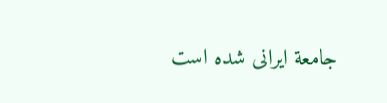جامعة ایرانی شده است